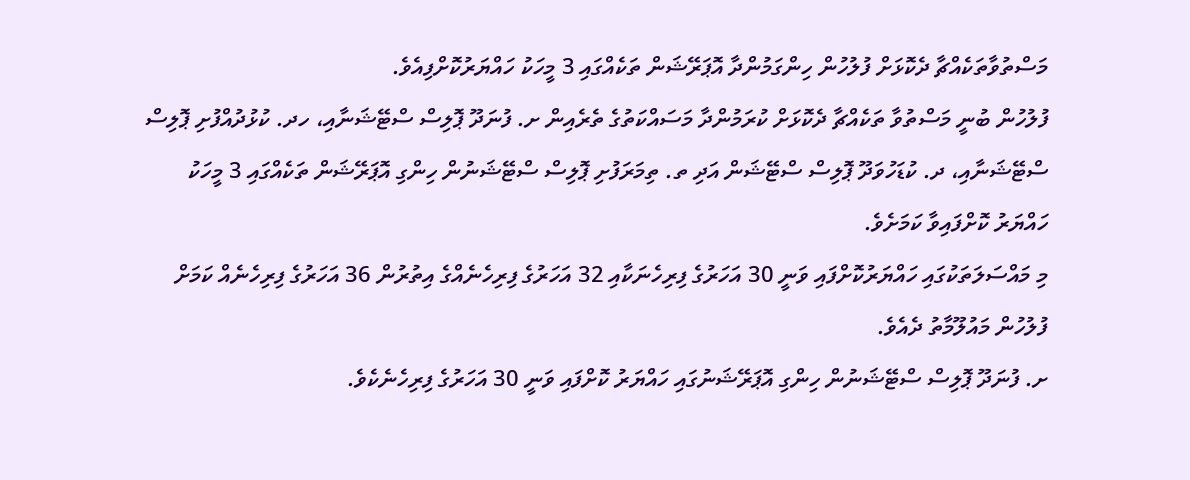މަސްތުވާތަކެއްޗާ ދެކޮޅަށް ފުލުހުން ހިންގަމުންދާ އޮޕަރޭޝަން ތަކެއްގައި 3 މީހަކު ހައްޔަރުކޮށްފިއެވެ.
ފުލުހުން ބުނީ މަސްތުވާ ތަކެއްޗާ ދެކޮޅަށް ކުރަމުންދާ މަސައްކަތުގެ ތެރެއިން ށ. ފުނަދޫ ޕޮލިސް ސްޓޭޝަނާއި، ހދ. ކުޅުދުއްފުށި ޕޮލިސް ސްޓޭޝަނާއި، ދ. ކުޑަހުވަދޫ ޕޮލިސް ސްޓޭޝަން އަދި ތ. ތިމަރަފުށި ޕޮލިސް ސްޓޭޝަނުން ހިންގި އޮޕަރޭޝަން ތަކެއްގައި 3 މީހަކު ހައްޔަރު ކޮށްފައިވާ ކަމަށެވެ.
މި މައްސަލަތަކުގައި ހައްޔަރުކޮށްފައި ވަނީ 30 އަހަރުގެ ފިރިހެނަކާއި 32 އަހަރުގެ ފިރިހެނެއްގެ އިތުރުން 36 އަހަރުގެ ފިރިހެނެއް ކަމަށް ފުލުހުން މައުލޫމާތު ދެއެވެ.
ށ. ފުނަދޫ ޕޮލިސް ސްޓޭޝަނުން ހިންގި އޮޕަރޭޝަނުގައި ހައްޔަރު ކޮށްފައި ވަނީ 30 އަހަރުގެ ފިރިހެނެކެވެ.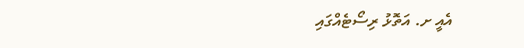އެއީ ށ. އަތޮޅު ރިސޯޓެއްގައި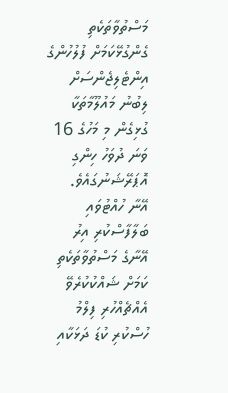މަސްތުވާތަކެތި ގެންގުޅޭކަމަށް ފުލުހުންގެ އިންޓެލިޖެންސަށް ލިބުނު މައުލޫމާތަކާ ގުޅިގެން މި މަހުގެ 16 ވަނަ ދުވަހު ހިންގި އޮޕަރޭޝަނުގައެވެ.
އޭނާ ހުއްޓުވައި ބަލާފާސްކުރި އިރު އޭނާގެ މަސްތުވާތަކެތި ކަމަށް ޝައްކުކުރެވޭ އެއްޗެއްހުރި ފިލްމު ހުސްކުރި ކުޑަ ދަޅަކާއި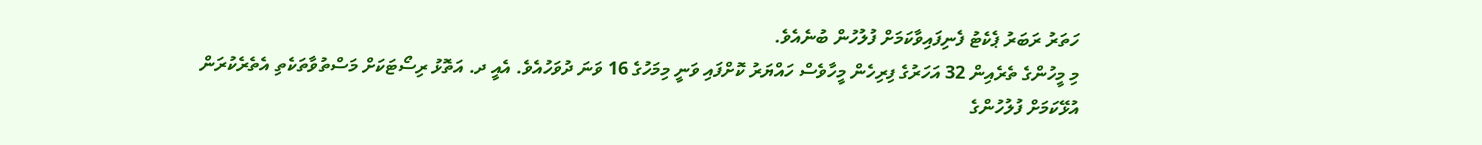ހަތަރު ރަބަރު ޕެކެޓު ފެނިފައިވާކަމަށް ފުލުހުން ބުނެއެވެ.
މި މީހުންގެ ތެރެއިން 32 އަހަރުގެ ފިރިހެން މީހާވެސް ހައްޔަރު ކޮށްފައި ވަނީ މިމަހުގެ 16 ވަނަ ދުވަހުއެވެ. އެއީ ދ. އަތޮޅު ރިސޯޓަކަށް މަސްތުވާތަކެތި އެތެރެކުރަން އުޅޭކަމަށް ފުލުހުންގެ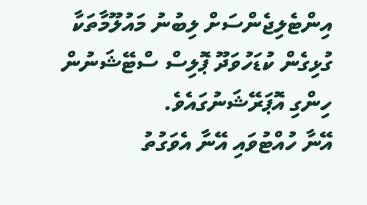އިންޓެލިޖެންސަށް ލިބުނު މައުލޫމާތަކާ ގުޅިގެން ކުޑަހުވަދޫ ޕޮލިސް ސްޓޭޝަނުން ހިންގި އޮޕަރޭޝަނުގައެވެ.
އޭނާ ހުއްޓުވައި އޭނާ އެވަގުތު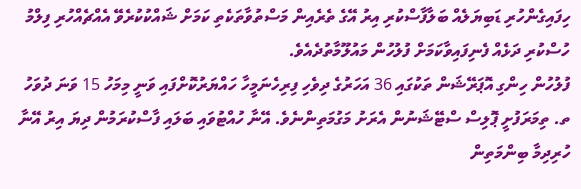ހިފައިގެންހުރި ޑަބިޔަލެއް ބަލާފާސްކުރި އިރު އޭގެ ތެރެއިން މަސްތުވާތަކެތި ކަމަށް ޝައްކުކުރެވޭ އެއްޗެއްހުރި ފިލްމު ހުސްކުރި ދަޅެއް ފެނިފައިވާކަމަށް ފުލުހުން މައުލޫމާތުދެއެވެ.
ފުލުހުން ހިންގި އޮޕަރޭޝަން ތަކުގައި 36 އަހަރުގެ ދިވެހި ފިރިހެނަމީހާ ހައްޔަރުކޮށްފައި ވަނީ މިމަހު 15 ވަނަ ދުވަހު ތ. ތިމަރަފުށީ ޕޮލިސް ސްޓޭޝަނުން އެރަށު މަގުމަތިންނެވެ. އޭނާ ހުއްޓުވައި ބަލައި ފާސްކުރަމުން ދިޔަ އިރު އޭނާ ހުރިދިމާ ބިންމަތިން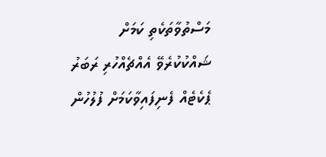މަސްތުވާތަކެތި ކަމަށް ޝައްކުކުރެވޭ އެއްޗެއްހުރި ރަބަރު ޕެކެޓެއް ފެނިފައިވާކަމަށް ފުލުހުން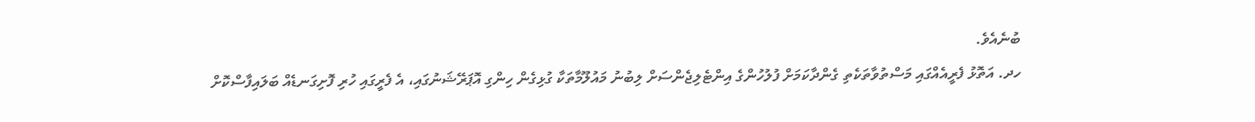ބުނެއެވެ.
ހދ. އަތޮޅު ފެރީއެއްގައި މަސްތުވާތަކެތި ގެންދާކަމަށް ފުލުހުންގެ އިންޓެލިޖެންސަށް ލިބުނު މައުލޫމާތަކާ ގުޅިގެން ހިންގި އޮޕަރޭޝަނުގައި، އެ ފެރީގައި ހުރި ފޮށިގަނޑެއް ބަލައިފާސްކޮށް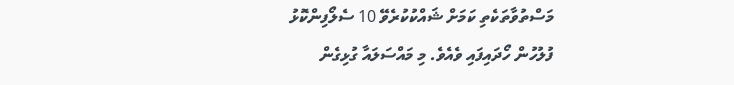މަސްތުވާތަކެތި ކަމަށް ޝައްކުކުރެވޭ 10 ސެލޯފިންކޮޅު ފުލުހުން ހޯދައިފައި ވެއެވެ. މި މައްސަލައާ ގުޅިގެން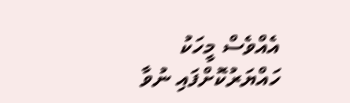އެއްވެސް މީހަކު ހައްޔަރުކޮށްފައި ނުވާ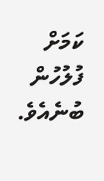ކަމަށް ފުލުހުން ބުނެއެވެ.